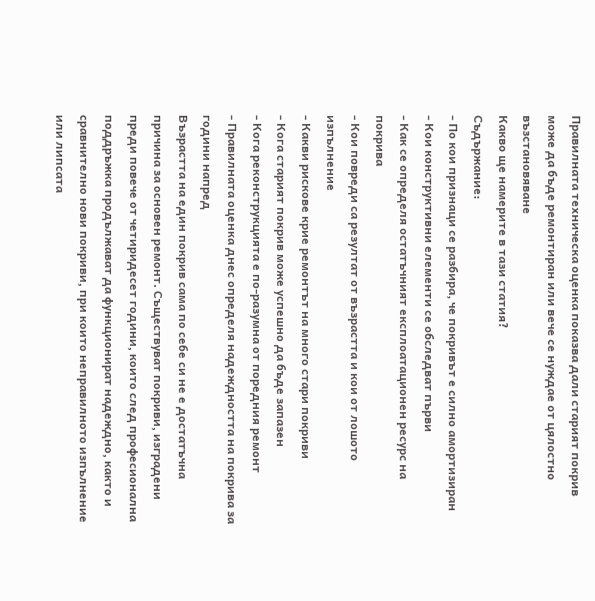Правилната техническа оценка показва дали старият покрив може да бъде ремонтиран или вече се нуждае от цялостно възстановяване
Какво ще намерите в тази статия?
Съдържание:
- По кои признаци се разбира, че покривът е силно амортизиран
- Кои конструктивни елементи се обследват първи
- Как се определя остатъчният експлоатационен ресурс на покрива
- Кои повреди са резултат от възрастта и кои от лошото изпълнение
- Какви рискове крие ремонтът на много стари покриви
- Кога старият покрив може успешно да бъде запазен
- Кога реконструкцията е по-разумна от поредния ремонт
- Правилната оценка днес определя надеждността на покрива за години напред
Възрастта на един покрив сама по себе си не е достатъчна причина за основен ремонт. Съществуват покриви, изградени преди повече от четиридесет години, които след професионална поддръжка продължават да функционират надеждно, както и сравнително нови покриви, при които неправилното изпълнение или липсата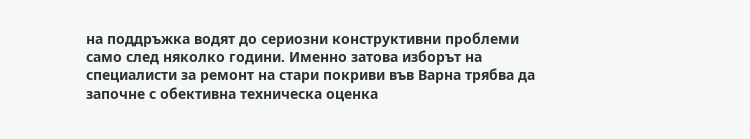на поддръжка водят до сериозни конструктивни проблеми само след няколко години. Именно затова изборът на специалисти за ремонт на стари покриви във Варна трябва да започне с обективна техническа оценка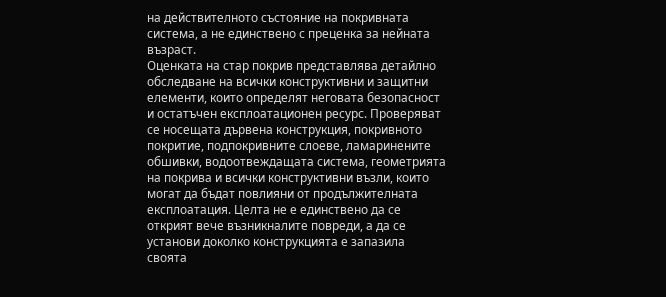на действителното състояние на покривната система, а не единствено с преценка за нейната възраст.
Оценката на стар покрив представлява детайлно обследване на всички конструктивни и защитни елементи, които определят неговата безопасност и остатъчен експлоатационен ресурс. Проверяват се носещата дървена конструкция, покривното покритие, подпокривните слоеве, ламаринените обшивки, водоотвеждащата система, геометрията на покрива и всички конструктивни възли, които могат да бъдат повлияни от продължителната експлоатация. Целта не е единствено да се открият вече възникналите повреди, а да се установи доколко конструкцията е запазила своята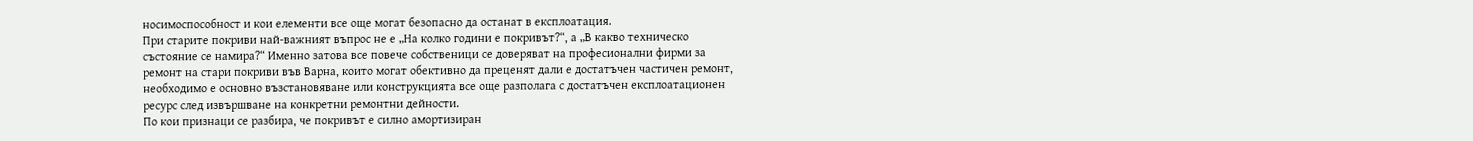носимоспособност и кои елементи все още могат безопасно да останат в експлоатация.
При старите покриви най-важният въпрос не е „На колко години е покривът?“, а „В какво техническо състояние се намира?“ Именно затова все повече собственици се доверяват на професионални фирми за ремонт на стари покриви във Варна, които могат обективно да преценят дали е достатъчен частичен ремонт, необходимо е основно възстановяване или конструкцията все още разполага с достатъчен експлоатационен ресурс след извършване на конкретни ремонтни дейности.
По кои признаци се разбира, че покривът е силно амортизиран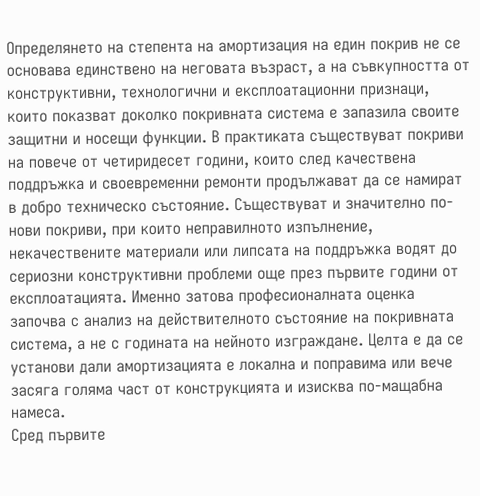Определянето на степента на амортизация на един покрив не се основава единствено на неговата възраст, а на съвкупността от конструктивни, технологични и експлоатационни признаци, които показват доколко покривната система е запазила своите защитни и носещи функции. В практиката съществуват покриви на повече от четиридесет години, които след качествена поддръжка и своевременни ремонти продължават да се намират в добро техническо състояние. Съществуват и значително по-нови покриви, при които неправилното изпълнение, некачествените материали или липсата на поддръжка водят до сериозни конструктивни проблеми още през първите години от експлоатацията. Именно затова професионалната оценка започва с анализ на действителното състояние на покривната система, а не с годината на нейното изграждане. Целта е да се установи дали амортизацията е локална и поправима или вече засяга голяма част от конструкцията и изисква по-мащабна намеса.
Сред първите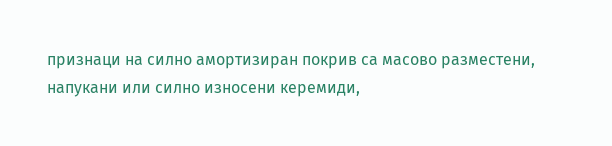признаци на силно амортизиран покрив са масово разместени, напукани или силно износени керемиди,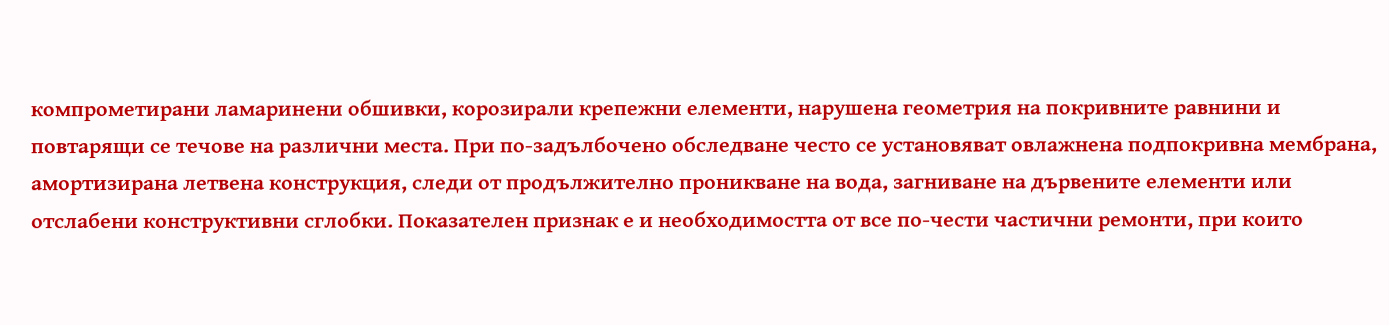компрометирани ламаринени обшивки, корозирали крепежни елементи, нарушена геометрия на покривните равнини и повтарящи се течове на различни места. При по-задълбочено обследване често се установяват овлажнена подпокривна мембрана, амортизирана летвена конструкция, следи от продължително проникване на вода, загниване на дървените елементи или отслабени конструктивни сглобки. Показателен признак е и необходимостта от все по-чести частични ремонти, при които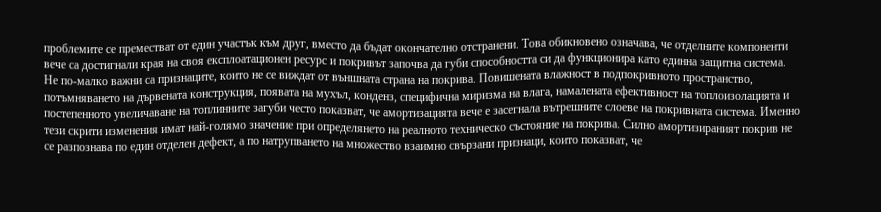проблемите се преместват от един участък към друг, вместо да бъдат окончателно отстранени. Това обикновено означава, че отделните компоненти вече са достигнали края на своя експлоатационен ресурс и покривът започва да губи способността си да функционира като единна защитна система.
Не по-малко важни са признаците, които не се виждат от външната страна на покрива. Повишената влажност в подпокривното пространство, потъмняването на дървената конструкция, появата на мухъл, конденз, специфична миризма на влага, намалената ефективност на топлоизолацията и постепенното увеличаване на топлинните загуби често показват, че амортизацията вече е засегнала вътрешните слоеве на покривната система. Именно тези скрити изменения имат най-голямо значение при определянето на реалното техническо състояние на покрива. Силно амортизираният покрив не се разпознава по един отделен дефект, а по натрупването на множество взаимно свързани признаци, които показват, че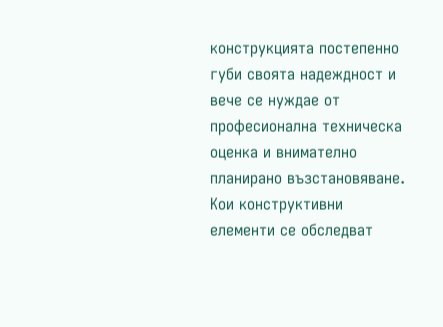конструкцията постепенно губи своята надеждност и вече се нуждае от професионална техническа оценка и внимателно планирано възстановяване.
Кои конструктивни елементи се обследват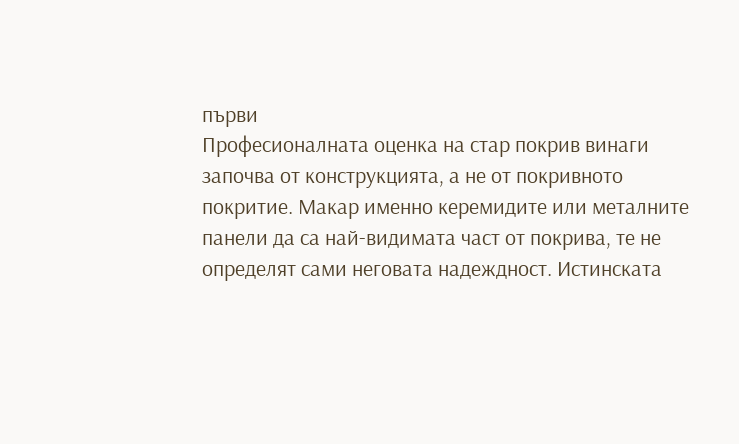първи
Професионалната оценка на стар покрив винаги започва от конструкцията, а не от покривното покритие. Макар именно керемидите или металните панели да са най-видимата част от покрива, те не определят сами неговата надеждност. Истинската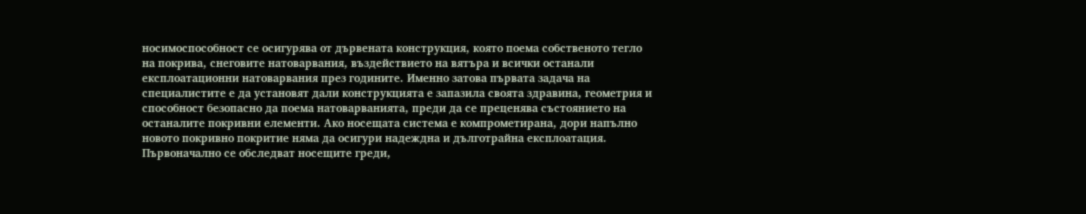носимоспособност се осигурява от дървената конструкция, която поема собственото тегло на покрива, снеговите натоварвания, въздействието на вятъра и всички останали експлоатационни натоварвания през годините. Именно затова първата задача на специалистите е да установят дали конструкцията е запазила своята здравина, геометрия и способност безопасно да поема натоварванията, преди да се преценява състоянието на останалите покривни елементи. Ако носещата система е компрометирана, дори напълно новото покривно покритие няма да осигури надеждна и дълготрайна експлоатация.
Първоначално се обследват носещите греди,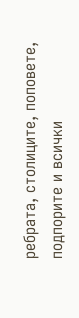ребрата, столиците, поповете, подпорите и всички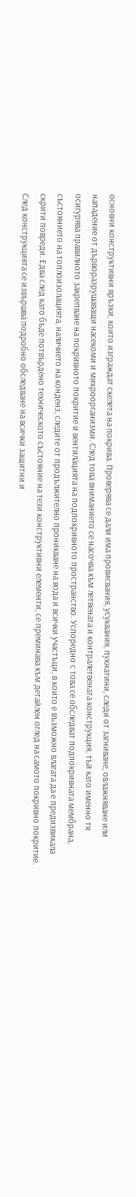основни конструктивни връзки, които изграждат скелета на покрива. Проверява се дали има провисвания, усуквания, пукнатини, следи от загниване, овлажняване или нападение от дърворазрушаващи насекоми и микроорганизми. След това вниманието се насочва към летвената и контралетвената конструкция, тъй като именно тя осигурява правилното закрепване на покривното покритие и вентилацията на подпокривното пространство. Успоредно с това се обследват подпокривната мембрана, състоянието на топлоизолацията, наличието на конденз, следите от продължително проникване на вода и всички участъци, в които е възможно влагата да е предизвикала скрити повреди. Едва след като бъде потвърдено техническото състояние на тези конструктивни елементи, се преминава към детайлен оглед на самото покривно покритие.
След конструкцията се извършва подробно обследване на всички защитни и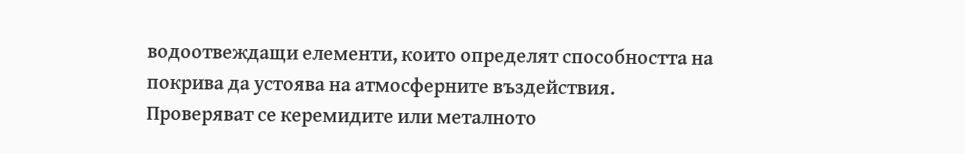водоотвеждащи елементи, които определят способността на покрива да устоява на атмосферните въздействия. Проверяват се керемидите или металното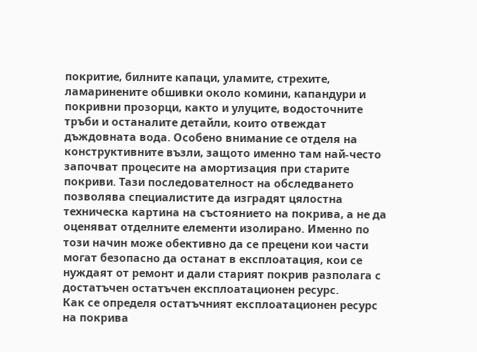покритие, билните капаци, уламите, стрехите, ламаринените обшивки около комини, капандури и покривни прозорци, както и улуците, водосточните тръби и останалите детайли, които отвеждат дъждовната вода. Особено внимание се отделя на конструктивните възли, защото именно там най-често започват процесите на амортизация при старите покриви. Тази последователност на обследването позволява специалистите да изградят цялостна техническа картина на състоянието на покрива, а не да оценяват отделните елементи изолирано. Именно по този начин може обективно да се прецени кои части могат безопасно да останат в експлоатация, кои се нуждаят от ремонт и дали старият покрив разполага с достатъчен остатъчен експлоатационен ресурс.
Как се определя остатъчният експлоатационен ресурс на покрива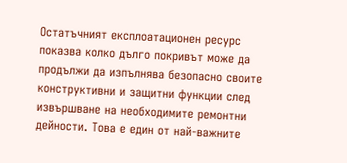Остатъчният експлоатационен ресурс показва колко дълго покривът може да продължи да изпълнява безопасно своите конструктивни и защитни функции след извършване на необходимите ремонтни дейности. Това е един от най-важните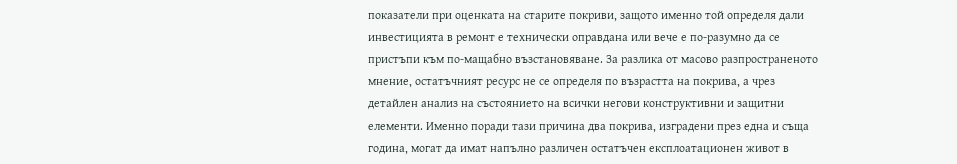показатели при оценката на старите покриви, защото именно той определя дали инвестицията в ремонт е технически оправдана или вече е по-разумно да се пристъпи към по-мащабно възстановяване. За разлика от масово разпространеното мнение, остатъчният ресурс не се определя по възрастта на покрива, а чрез детайлен анализ на състоянието на всички негови конструктивни и защитни елементи. Именно поради тази причина два покрива, изградени през една и съща година, могат да имат напълно различен остатъчен експлоатационен живот в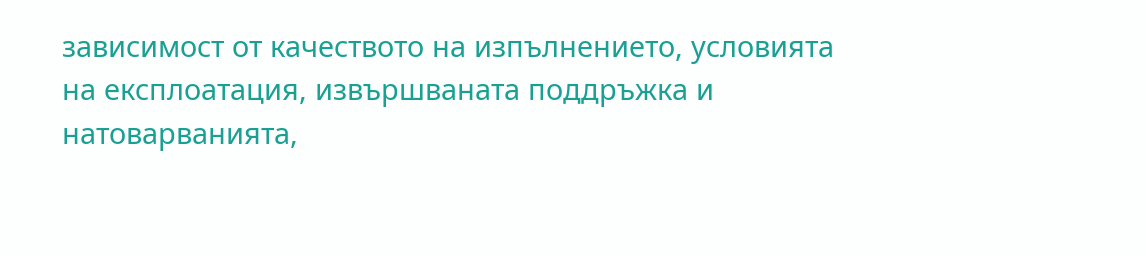зависимост от качеството на изпълнението, условията на експлоатация, извършваната поддръжка и натоварванията,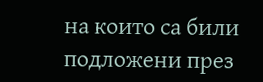на които са били подложени през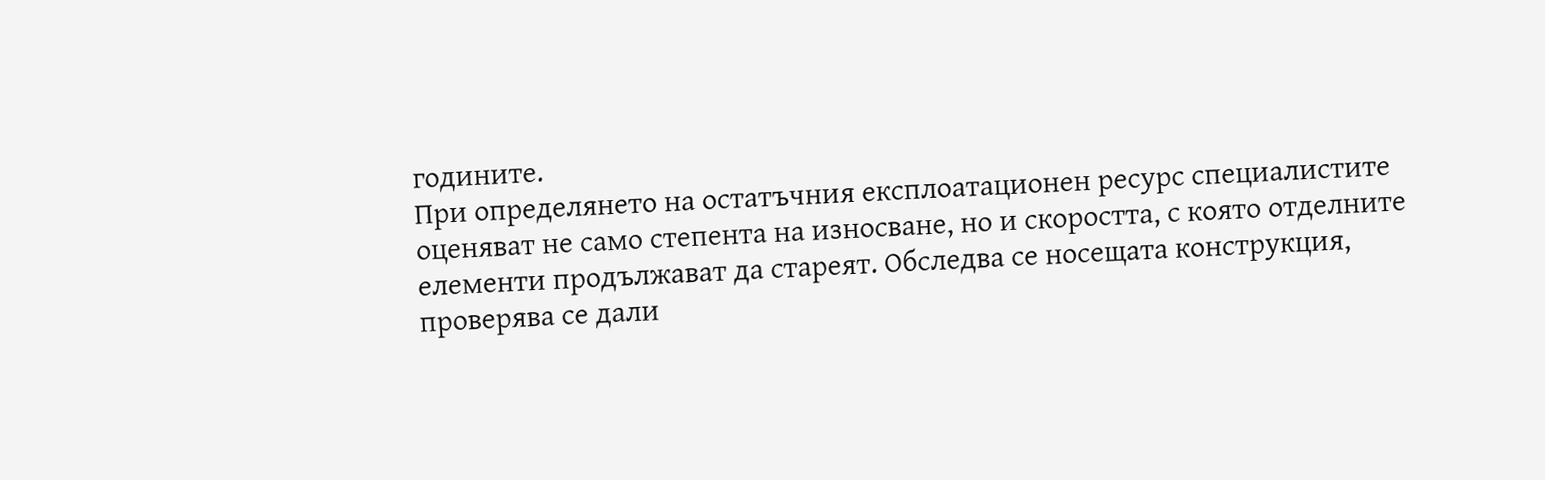годините.
При определянето на остатъчния експлоатационен ресурс специалистите оценяват не само степента на износване, но и скоростта, с която отделните елементи продължават да стареят. Обследва се носещата конструкция, проверява се дали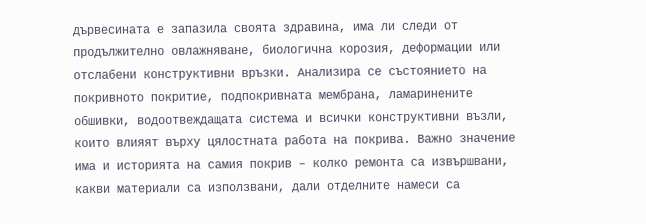дървесината е запазила своята здравина, има ли следи от продължително овлажняване, биологична корозия, деформации или отслабени конструктивни връзки. Анализира се състоянието на покривното покритие, подпокривната мембрана, ламаринените обшивки, водоотвеждащата система и всички конструктивни възли, които влияят върху цялостната работа на покрива. Важно значение има и историята на самия покрив – колко ремонта са извършвани, какви материали са използвани, дали отделните намеси са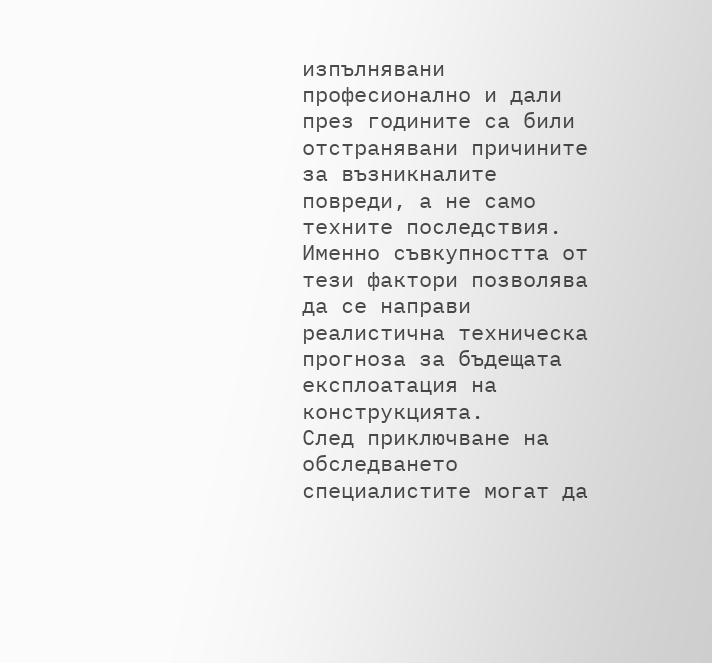изпълнявани професионално и дали през годините са били отстранявани причините за възникналите повреди, а не само техните последствия. Именно съвкупността от тези фактори позволява да се направи реалистична техническа прогноза за бъдещата експлоатация на конструкцията.
След приключване на обследването специалистите могат да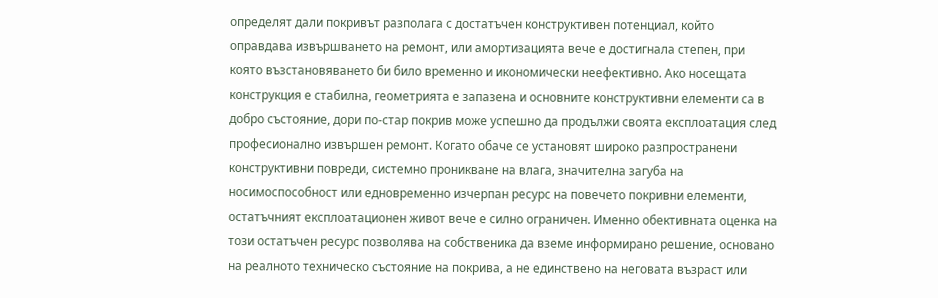определят дали покривът разполага с достатъчен конструктивен потенциал, който оправдава извършването на ремонт, или амортизацията вече е достигнала степен, при която възстановяването би било временно и икономически неефективно. Ако носещата конструкция е стабилна, геометрията е запазена и основните конструктивни елементи са в добро състояние, дори по-стар покрив може успешно да продължи своята експлоатация след професионално извършен ремонт. Когато обаче се установят широко разпространени конструктивни повреди, системно проникване на влага, значителна загуба на носимоспособност или едновременно изчерпан ресурс на повечето покривни елементи, остатъчният експлоатационен живот вече е силно ограничен. Именно обективната оценка на този остатъчен ресурс позволява на собственика да вземе информирано решение, основано на реалното техническо състояние на покрива, а не единствено на неговата възраст или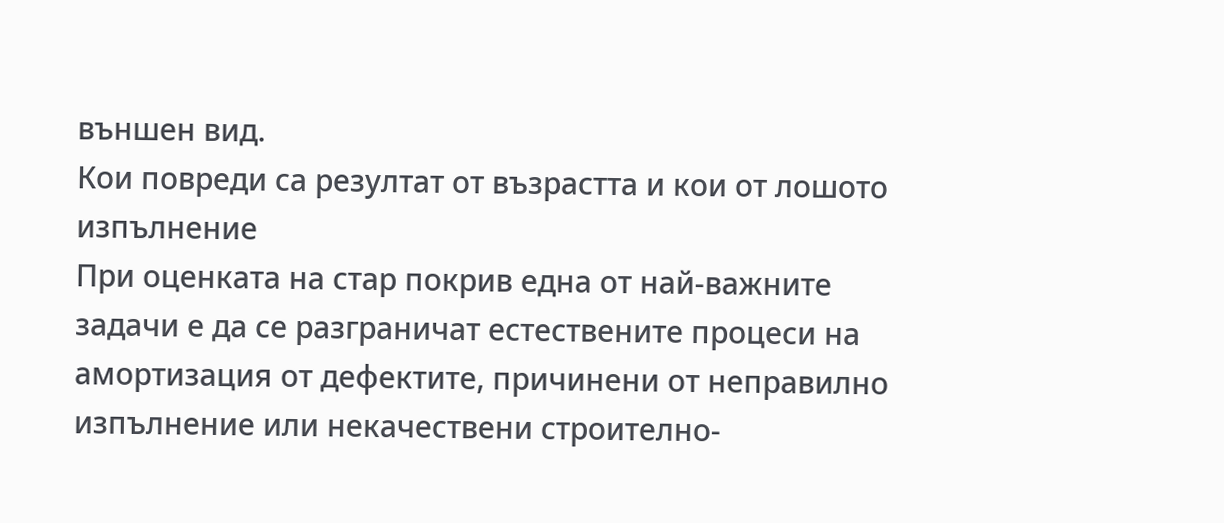външен вид.
Кои повреди са резултат от възрастта и кои от лошото изпълнение
При оценката на стар покрив една от най-важните задачи е да се разграничат естествените процеси на амортизация от дефектите, причинени от неправилно изпълнение или некачествени строително-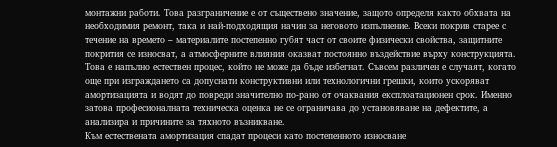монтажни работи. Това разграничение е от съществено значение, защото определя както обхвата на необходимия ремонт, така и най-подходящия начин за неговото изпълнение. Всеки покрив старее с течение на времето – материалите постепенно губят част от своите физически свойства, защитните покрития се износват, а атмосферните влияния оказват постоянно въздействие върху конструкцията. Това е напълно естествен процес, който не може да бъде избегнат. Съвсем различен е случаят, когато още при изграждането са допуснати конструктивни или технологични грешки, които ускоряват амортизацията и водят до повреди значително по-рано от очаквания експлоатационен срок. Именно затова професионалната техническа оценка не се ограничава до установяване на дефектите, а анализира и причините за тяхното възникване.
Към естествената амортизация спадат процеси като постепенното износване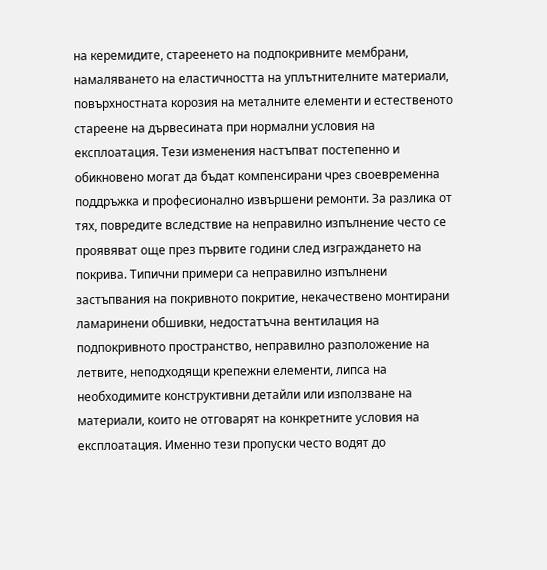на керемидите, стареенето на подпокривните мембрани, намаляването на еластичността на уплътнителните материали, повърхностната корозия на металните елементи и естественото стареене на дървесината при нормални условия на експлоатация. Тези изменения настъпват постепенно и обикновено могат да бъдат компенсирани чрез своевременна поддръжка и професионално извършени ремонти. За разлика от тях, повредите вследствие на неправилно изпълнение често се проявяват още през първите години след изграждането на покрива. Типични примери са неправилно изпълнени застъпвания на покривното покритие, некачествено монтирани ламаринени обшивки, недостатъчна вентилация на подпокривното пространство, неправилно разположение на летвите, неподходящи крепежни елементи, липса на необходимите конструктивни детайли или използване на материали, които не отговарят на конкретните условия на експлоатация. Именно тези пропуски често водят до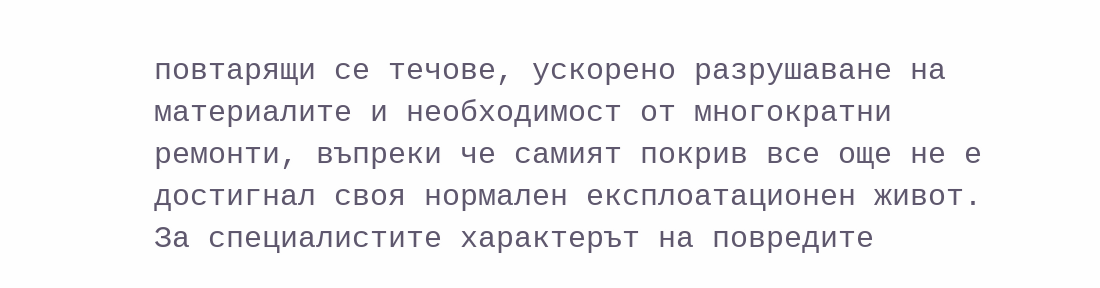повтарящи се течове, ускорено разрушаване на материалите и необходимост от многократни ремонти, въпреки че самият покрив все още не е достигнал своя нормален експлоатационен живот.
За специалистите характерът на повредите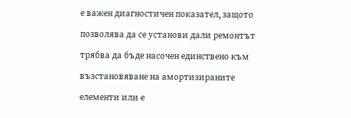е важен диагностичен показател, защото позволява да се установи дали ремонтът трябва да бъде насочен единствено към възстановяване на амортизираните елементи или е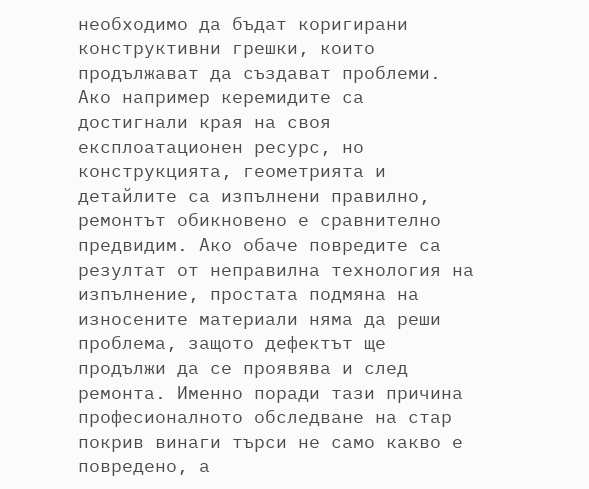необходимо да бъдат коригирани конструктивни грешки, които продължават да създават проблеми. Ако например керемидите са достигнали края на своя експлоатационен ресурс, но конструкцията, геометрията и детайлите са изпълнени правилно, ремонтът обикновено е сравнително предвидим. Ако обаче повредите са резултат от неправилна технология на изпълнение, простата подмяна на износените материали няма да реши проблема, защото дефектът ще продължи да се проявява и след ремонта. Именно поради тази причина професионалното обследване на стар покрив винаги търси не само какво е повредено, а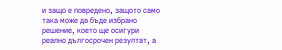и защо е повредено, защото само така може да бъде избрано решение, което ще осигури реално дългосрочен резултат, а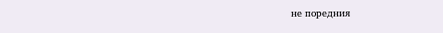не поредния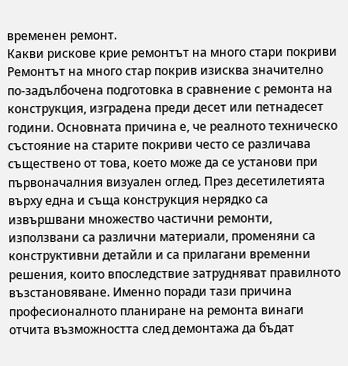временен ремонт.
Какви рискове крие ремонтът на много стари покриви
Ремонтът на много стар покрив изисква значително по-задълбочена подготовка в сравнение с ремонта на конструкция, изградена преди десет или петнадесет години. Основната причина е, че реалното техническо състояние на старите покриви често се различава съществено от това, което може да се установи при първоначалния визуален оглед. През десетилетията върху една и съща конструкция нерядко са извършвани множество частични ремонти, използвани са различни материали, променяни са конструктивни детайли и са прилагани временни решения, които впоследствие затрудняват правилното възстановяване. Именно поради тази причина професионалното планиране на ремонта винаги отчита възможността след демонтажа да бъдат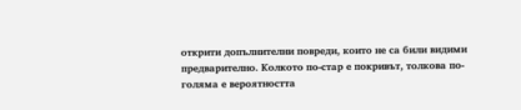открити допълнителни повреди, които не са били видими предварително. Колкото по-стар е покривът, толкова по-голяма е вероятността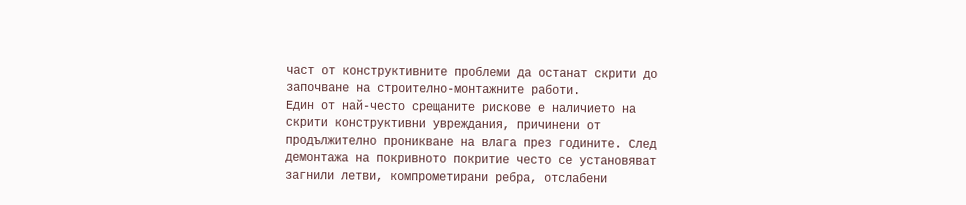част от конструктивните проблеми да останат скрити до започване на строително-монтажните работи.
Един от най-често срещаните рискове е наличието на скрити конструктивни увреждания, причинени от продължително проникване на влага през годините. След демонтажа на покривното покритие често се установяват загнили летви, компрометирани ребра, отслабени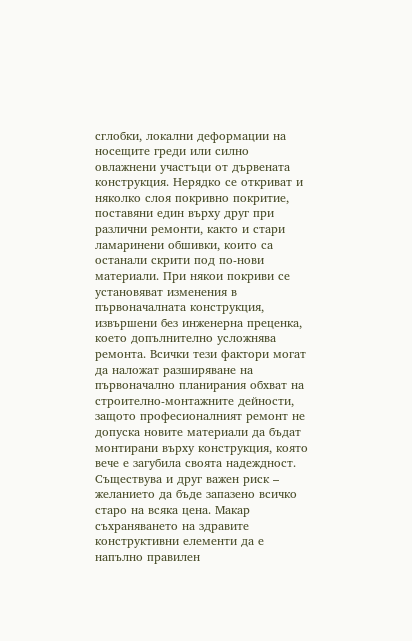сглобки, локални деформации на носещите греди или силно овлажнени участъци от дървената конструкция. Нерядко се откриват и няколко слоя покривно покритие, поставяни един върху друг при различни ремонти, както и стари ламаринени обшивки, които са останали скрити под по-нови материали. При някои покриви се установяват изменения в първоначалната конструкция, извършени без инженерна преценка, което допълнително усложнява ремонта. Всички тези фактори могат да наложат разширяване на първоначално планирания обхват на строително-монтажните дейности, защото професионалният ремонт не допуска новите материали да бъдат монтирани върху конструкция, която вече е загубила своята надеждност.
Съществува и друг важен риск – желанието да бъде запазено всичко старо на всяка цена. Макар съхраняването на здравите конструктивни елементи да е напълно правилен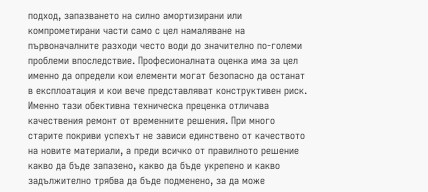подход, запазването на силно амортизирани или компрометирани части само с цел намаляване на първоначалните разходи често води до значително по-големи проблеми впоследствие. Професионалната оценка има за цел именно да определи кои елементи могат безопасно да останат в експлоатация и кои вече представляват конструктивен риск. Именно тази обективна техническа преценка отличава качествения ремонт от временните решения. При много старите покриви успехът не зависи единствено от качеството на новите материали, а преди всичко от правилното решение какво да бъде запазено, какво да бъде укрепено и какво задължително трябва да бъде подменено, за да може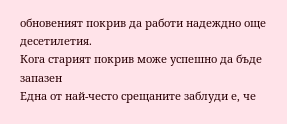обновеният покрив да работи надеждно още десетилетия.
Кога старият покрив може успешно да бъде запазен
Една от най-често срещаните заблуди е, че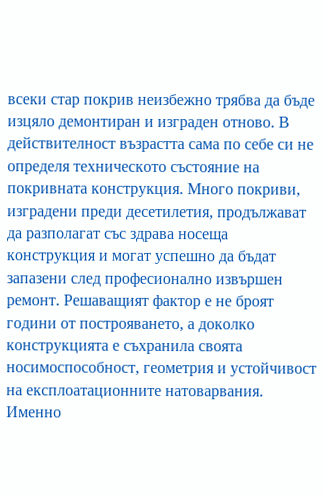всеки стар покрив неизбежно трябва да бъде изцяло демонтиран и изграден отново. В действителност възрастта сама по себе си не определя техническото състояние на покривната конструкция. Много покриви, изградени преди десетилетия, продължават да разполагат със здрава носеща конструкция и могат успешно да бъдат запазени след професионално извършен ремонт. Решаващият фактор е не броят години от построяването, а доколко конструкцията е съхранила своята носимоспособност, геометрия и устойчивост на експлоатационните натоварвания. Именно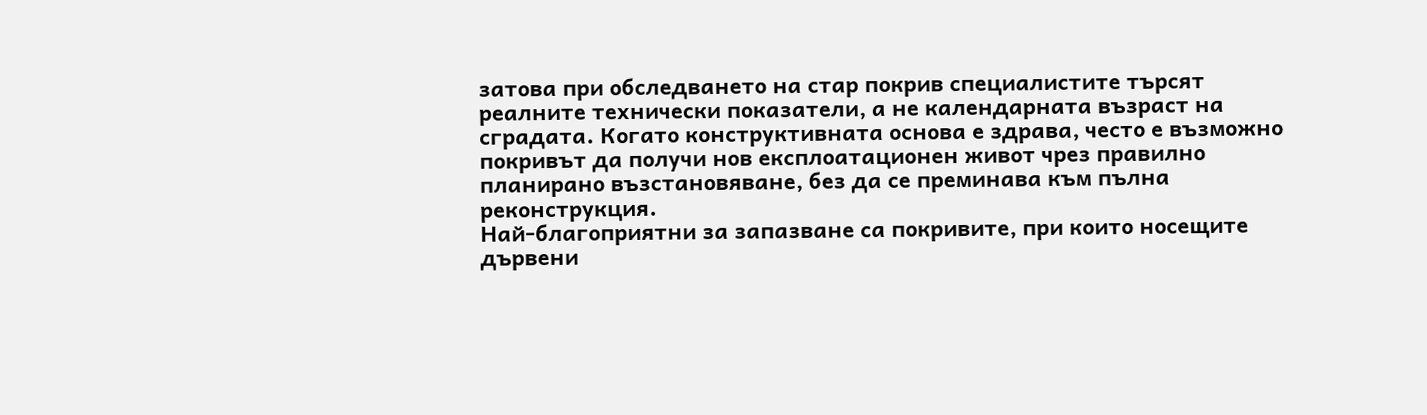затова при обследването на стар покрив специалистите търсят реалните технически показатели, а не календарната възраст на сградата. Когато конструктивната основа е здрава, често е възможно покривът да получи нов експлоатационен живот чрез правилно планирано възстановяване, без да се преминава към пълна реконструкция.
Най-благоприятни за запазване са покривите, при които носещите дървени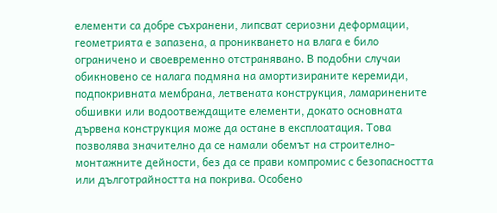елементи са добре съхранени, липсват сериозни деформации, геометрията е запазена, а проникването на влага е било ограничено и своевременно отстранявано. В подобни случаи обикновено се налага подмяна на амортизираните керемиди, подпокривната мембрана, летвената конструкция, ламаринените обшивки или водоотвеждащите елементи, докато основната дървена конструкция може да остане в експлоатация. Това позволява значително да се намали обемът на строително-монтажните дейности, без да се прави компромис с безопасността или дълготрайността на покрива. Особено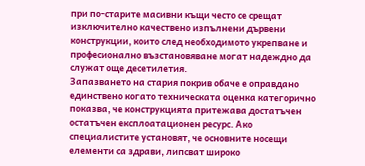при по-старите масивни къщи често се срещат изключително качествено изпълнени дървени конструкции, които след необходимото укрепване и професионално възстановяване могат надеждно да служат още десетилетия.
Запазването на стария покрив обаче е оправдано единствено когато техническата оценка категорично показва, че конструкцията притежава достатъчен остатъчен експлоатационен ресурс. Ако специалистите установят, че основните носещи елементи са здрави, липсват широко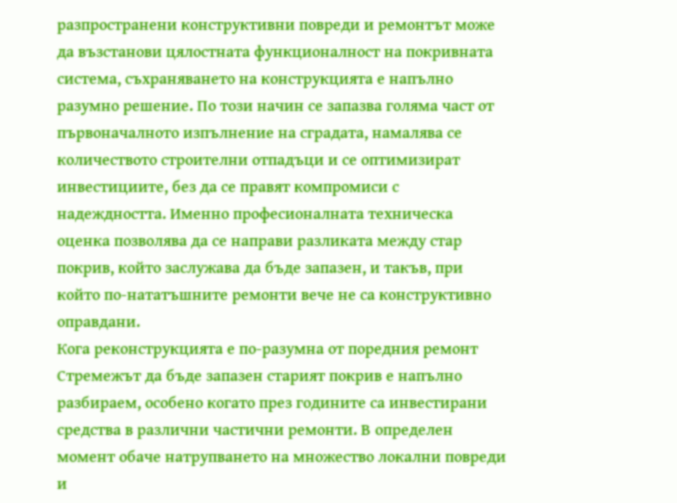разпространени конструктивни повреди и ремонтът може да възстанови цялостната функционалност на покривната система, съхраняването на конструкцията е напълно разумно решение. По този начин се запазва голяма част от първоначалното изпълнение на сградата, намалява се количеството строителни отпадъци и се оптимизират инвестициите, без да се правят компромиси с надеждността. Именно професионалната техническа оценка позволява да се направи разликата между стар покрив, който заслужава да бъде запазен, и такъв, при който по-нататъшните ремонти вече не са конструктивно оправдани.
Кога реконструкцията е по-разумна от поредния ремонт
Стремежът да бъде запазен старият покрив е напълно разбираем, особено когато през годините са инвестирани средства в различни частични ремонти. В определен момент обаче натрупването на множество локални повреди и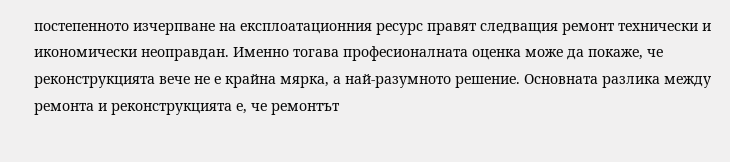постепенното изчерпване на експлоатационния ресурс правят следващия ремонт технически и икономически неоправдан. Именно тогава професионалната оценка може да покаже, че реконструкцията вече не е крайна мярка, а най-разумното решение. Основната разлика между ремонта и реконструкцията е, че ремонтът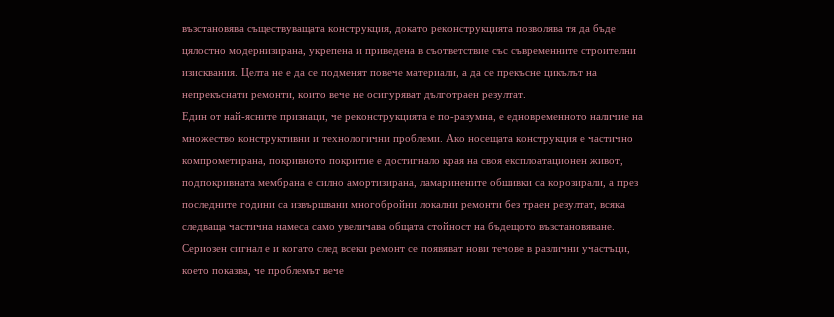възстановява съществуващата конструкция, докато реконструкцията позволява тя да бъде цялостно модернизирана, укрепена и приведена в съответствие със съвременните строителни изисквания. Целта не е да се подменят повече материали, а да се прекъсне цикълът на непрекъснати ремонти, които вече не осигуряват дълготраен резултат.
Един от най-ясните признаци, че реконструкцията е по-разумна, е едновременното наличие на множество конструктивни и технологични проблеми. Ако носещата конструкция е частично компрометирана, покривното покритие е достигнало края на своя експлоатационен живот, подпокривната мембрана е силно амортизирана, ламаринените обшивки са корозирали, а през последните години са извършвани многобройни локални ремонти без траен резултат, всяка следваща частична намеса само увеличава общата стойност на бъдещото възстановяване. Сериозен сигнал е и когато след всеки ремонт се появяват нови течове в различни участъци, което показва, че проблемът вече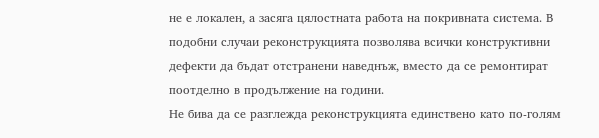не е локален, а засяга цялостната работа на покривната система. В подобни случаи реконструкцията позволява всички конструктивни дефекти да бъдат отстранени наведнъж, вместо да се ремонтират поотделно в продължение на години.
Не бива да се разглежда реконструкцията единствено като по-голям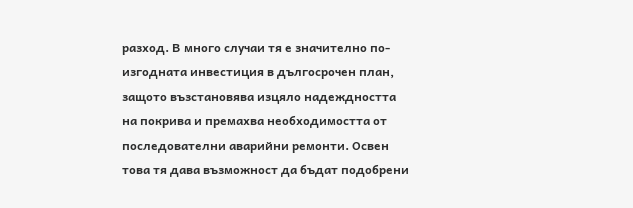разход. В много случаи тя е значително по-изгодната инвестиция в дългосрочен план, защото възстановява изцяло надеждността на покрива и премахва необходимостта от последователни аварийни ремонти. Освен това тя дава възможност да бъдат подобрени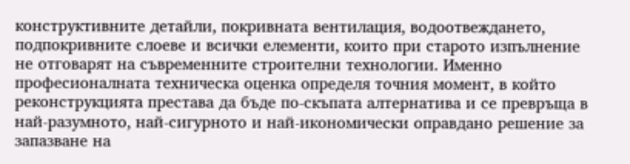конструктивните детайли, покривната вентилация, водоотвеждането, подпокривните слоеве и всички елементи, които при старото изпълнение не отговарят на съвременните строителни технологии. Именно професионалната техническа оценка определя точния момент, в който реконструкцията престава да бъде по-скъпата алтернатива и се превръща в най-разумното, най-сигурното и най-икономически оправдано решение за запазване на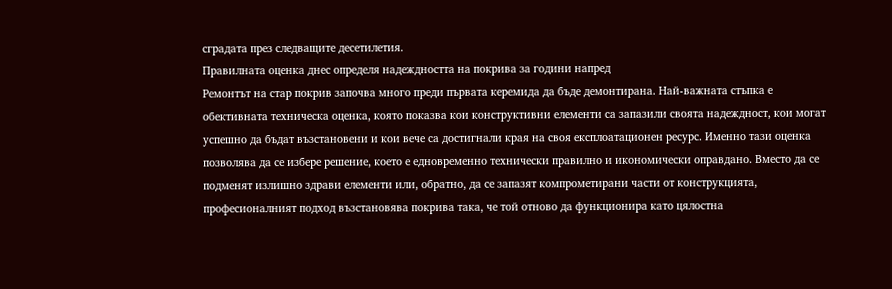сградата през следващите десетилетия.
Правилната оценка днес определя надеждността на покрива за години напред
Ремонтът на стар покрив започва много преди първата керемида да бъде демонтирана. Най-важната стъпка е обективната техническа оценка, която показва кои конструктивни елементи са запазили своята надеждност, кои могат успешно да бъдат възстановени и кои вече са достигнали края на своя експлоатационен ресурс. Именно тази оценка позволява да се избере решение, което е едновременно технически правилно и икономически оправдано. Вместо да се подменят излишно здрави елементи или, обратно, да се запазят компрометирани части от конструкцията, професионалният подход възстановява покрива така, че той отново да функционира като цялостна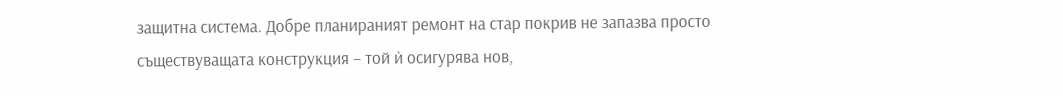защитна система. Добре планираният ремонт на стар покрив не запазва просто съществуващата конструкция – той ѝ осигурява нов,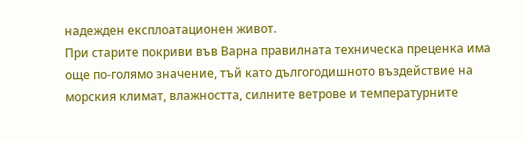надежден експлоатационен живот.
При старите покриви във Варна правилната техническа преценка има още по-голямо значение, тъй като дългогодишното въздействие на морския климат, влажността, силните ветрове и температурните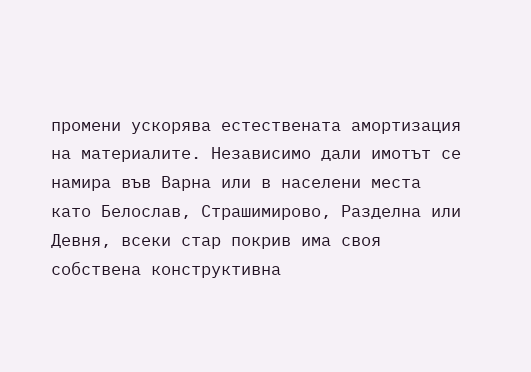промени ускорява естествената амортизация на материалите. Независимо дали имотът се намира във Варна или в населени места като Белослав, Страшимирово, Разделна или Девня, всеки стар покрив има своя собствена конструктивна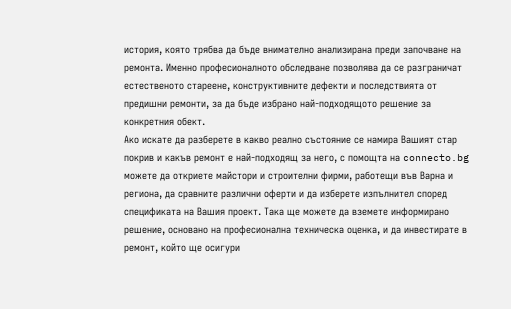история, която трябва да бъде внимателно анализирана преди започване на ремонта. Именно професионалното обследване позволява да се разграничат естественото стареене, конструктивните дефекти и последствията от предишни ремонти, за да бъде избрано най-подходящото решение за конкретния обект.
Ако искате да разберете в какво реално състояние се намира Вашият стар покрив и какъв ремонт е най-подходящ за него, с помощта на connecto.bg можете да откриете майстори и строителни фирми, работещи във Варна и региона, да сравните различни оферти и да изберете изпълнител според спецификата на Вашия проект. Така ще можете да вземете информирано решение, основано на професионална техническа оценка, и да инвестирате в ремонт, който ще осигури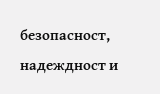безопасност, надеждност и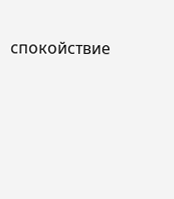спокойствие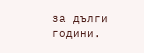за дълги години.